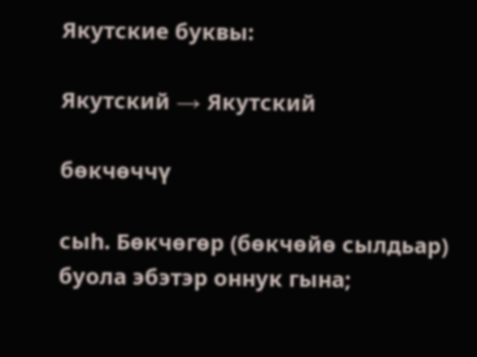Якутские буквы:

Якутский → Якутский

бөкчөччү

сыһ. Бөкчөгөр (бөкчөйө сылдьар) буола эбэтэр оннук гына;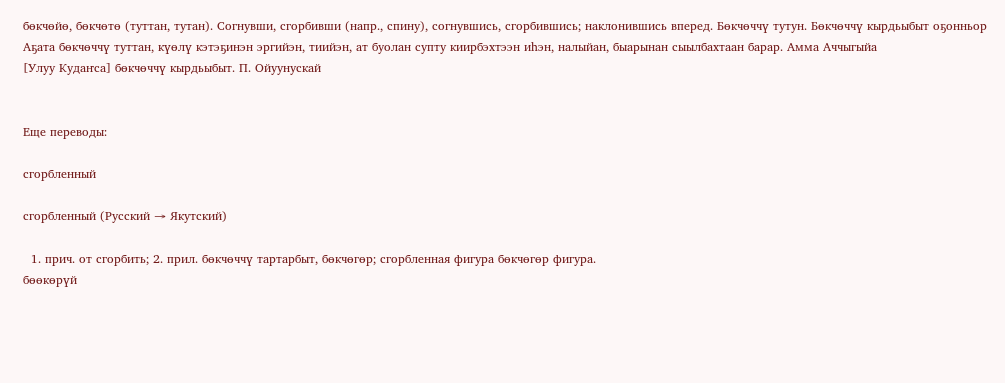бөкчөйө, бөкчөтө (туттан, тутан). Согнувши, сгорбивши (напр., спину), согнувшись, сгорбившись; наклонившись вперед. Бөкчөччү тутун. Бөкчөччү кырдьыбыт оҕонньор
Аҕата бөкчөччү туттан, күөлү кэтэҕинэн эргийэн, тиийэн, ат буолан супту киирбэхтээн иһэн, налыйан, быарынан сыылбахтаан барар. Амма Аччыгыйа
[Улуу Кудаҥса] бөкчөччү кырдьыбыт. П. Ойуунускай


Еще переводы:

сгорбленный

сгорбленный (Русский → Якутский)

  1. прич. от сгорбить; 2. прил. бөкчөччү тартарбыт, бөкчөгөр; сгорбленная фигура бөкчөгөр фигура.
бөөкөрүй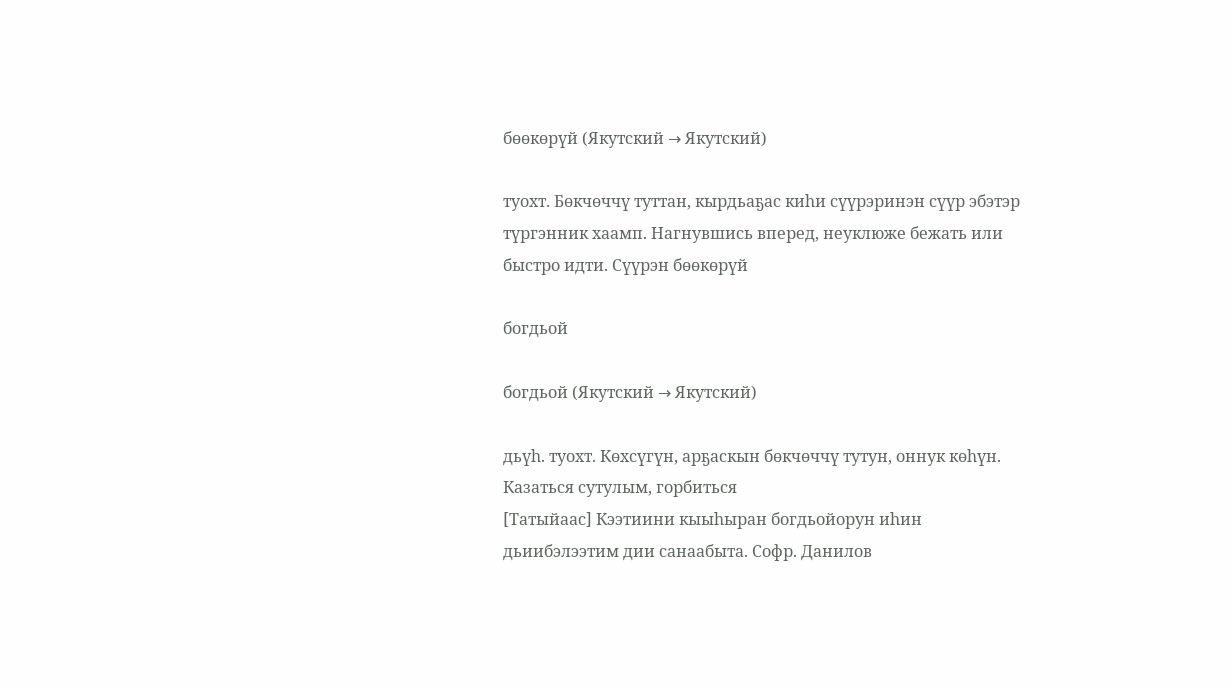бөөкөрүй (Якутский → Якутский)

туохт. Бөкчөччү туттан, кырдьаҕас киһи сүүрэринэн сүүр эбэтэр түргэнник хаамп. Нагнувшись вперед, неуклюже бежать или быстро идти. Сүүрэн бөөкөрүй

богдьой

богдьой (Якутский → Якутский)

дьүһ. туохт. Көхсүгүн, арҕаскын бөкчөччү тутун, оннук көһүн. Казаться сутулым, горбиться
[Татыйаас] Кээтиини кыыһыран богдьойорун иһин дьиибэлээтим дии санаабыта. Софр. Данилов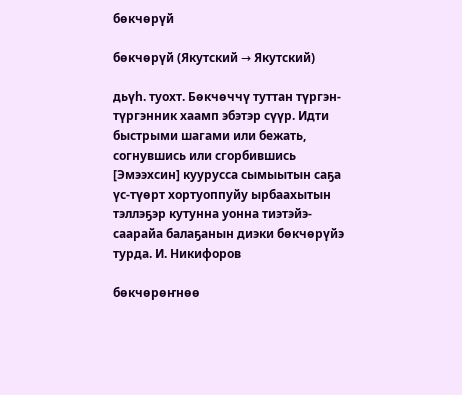бөкчөрүй

бөкчөрүй (Якутский → Якутский)

дьүһ. туохт. Бөкчөччү туттан түргэн-түргэнник хаамп эбэтэр сүүр. Идти быстрыми шагами или бежать, согнувшись или сгорбившись
[Эмээхсин] куурусса сымыытын саҕа үс-түөрт хортуоппуйу ырбаахытын тэллэҕэр кутунна уонна тиэтэйэ-саарайа балаҕанын диэки бөкчөрүйэ турда. И. Никифоров

бөкчөрөҥнөө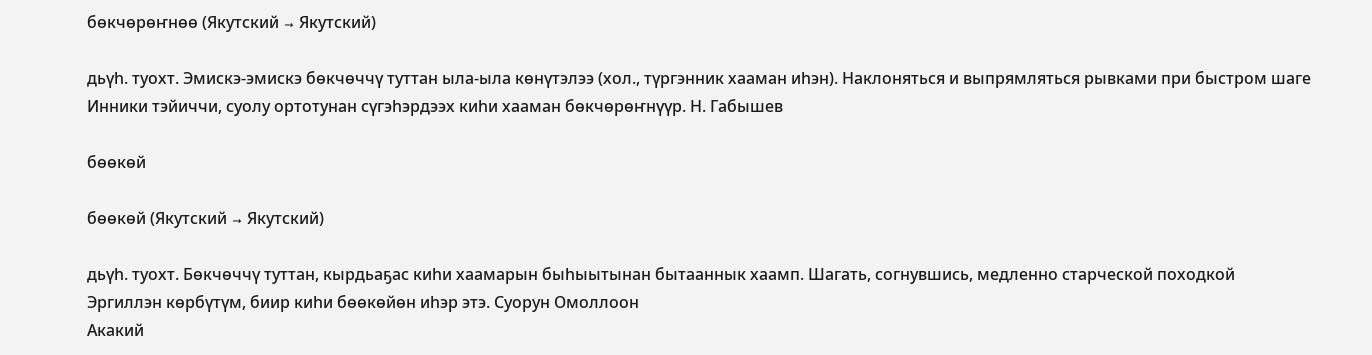бөкчөрөҥнөө (Якутский → Якутский)

дьүһ. туохт. Эмискэ-эмискэ бөкчөччү туттан ыла-ыла көнүтэлээ (хол., түргэнник хааман иһэн). Наклоняться и выпрямляться рывками при быстром шаге
Инники тэйиччи, суолу ортотунан сүгэһэрдээх киһи хааман бөкчөрөҥнүүр. Н. Габышев

бөөкөй

бөөкөй (Якутский → Якутский)

дьүһ. туохт. Бөкчөччү туттан, кырдьаҕас киһи хаамарын быһыытынан бытааннык хаамп. Шагать, согнувшись, медленно старческой походкой
Эргиллэн көрбүтүм, биир киһи бөөкөйөн иһэр этэ. Суорун Омоллоон
Акакий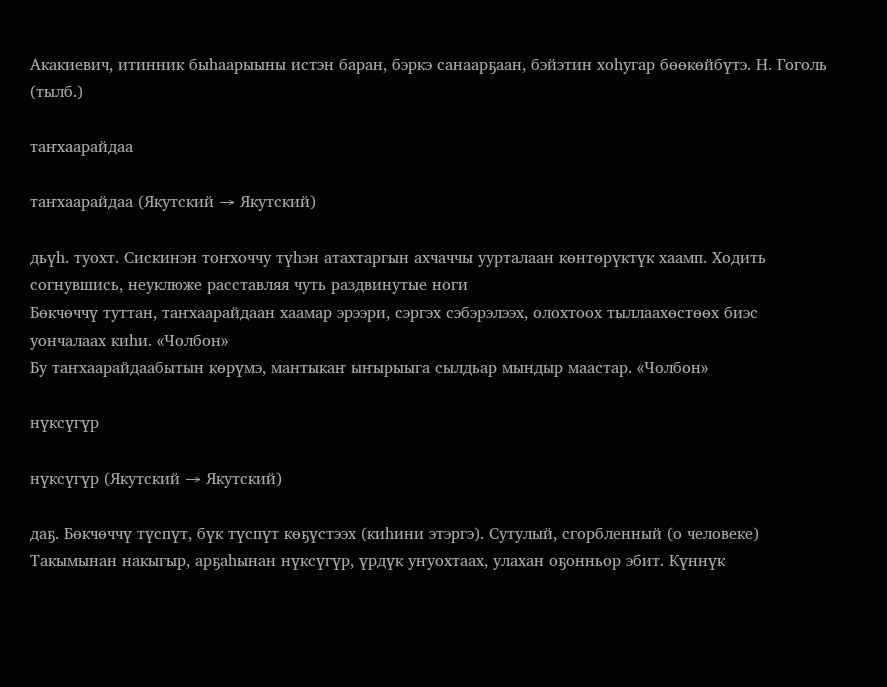Акакиевич, итинник быһаарыыны истэн баран, бэркэ санаарҕаан, бэйэтин хоһугар бөөкөйбүтэ. Н. Гоголь (тылб.)

таҥхаарайдаа

таҥхаарайдаа (Якутский → Якутский)

дьүһ. туохт. Сискинэн тоҥхоччу түһэн атахтаргын ахчаччы уурталаан көнтөрүктүк хаамп. Ходить согнувшись, неуклюже расставляя чуть раздвинутые ноги
Бөкчөччү туттан, таҥхаарайдаан хаамар эрээри, сэргэх сэбэрэлээх, олохтоох тыллаахөстөөх биэс уончалаах киһи. «Чолбон»
Бу таҥхаарайдаабытын көрүмэ, мантыкаҥ ыҥырыыга сылдьар мындыр маастар. «Чолбон»

нүксүгүр

нүксүгүр (Якутский → Якутский)

даҕ. Бөкчөччү түспүт, бүк түспүт көҕүстээх (киһини этэргэ). Сутулый, сгорбленный (о человеке)
Такымынан накыгыр, арҕаһынан нүксүгүр, үрдүк уҥуохтаах, улахан оҕонньор эбит. Күннүк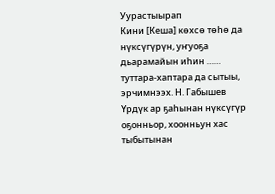Уурастыырап
Кини [Кеша] көхсө төһө да нүксүгүрүн, уҥуоҕа дьарамайын иһин …… туттара-хаптара да сытыы, эрчимнээх. Н. Габышев
Үрдүк ар ҕаһынан нүксүгүр оҕонньор, хоонньун хас тыбытынан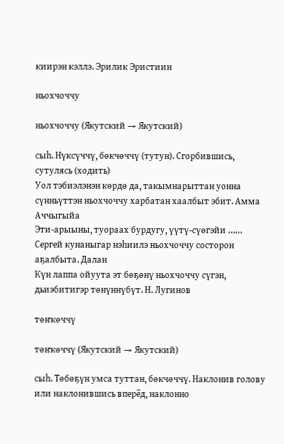киирэн кэллэ. Эрилик Эристиин

ньохчоччу

ньохчоччу (Якутский → Якутский)

сыһ. Нүксүччү, бөкчөччү (тутун). Сгорбившись, сутулясь (ходить)
Уол тэбиэлэнэн көрдө да, такымнарыттан уонна сүнньүттэн ньохчоччу харбатан хаалбыт эбит. Амма Аччыгыйа
Эти-арыыны, туораах бурдугу, үүтү-сүөгэйи …… Сергей кунаныгар нэһиилэ ньохчоччу состорон аҕалбыта. Далан
Күн лаппа ойуута эт бөҕөнү ньохчоччу сүгэн, дьиэбитигэр төнүннүбүт. Н. Лугинов

төҥкөччү

төҥкөччү (Якутский → Якутский)

сыһ. Төбөҕүн умса туттан, бөкчөччү. Наклонив голову или наклонившись вперёд, наклонно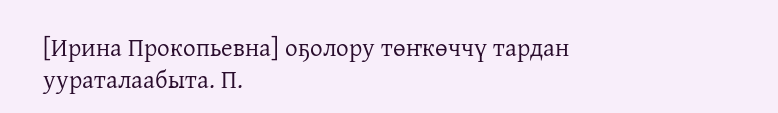[Ирина Прокопьевна] оҕолору төҥкөччү тардан уураталаабыта. П.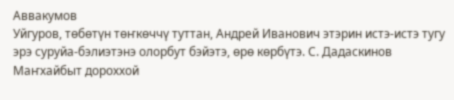Аввакумов
Уйгуров, төбөтүн төҥкөччү туттан, Андрей Иванович этэрин истэ-истэ тугу эрэ суруйа-бэлиэтэнэ олорбут бэйэтэ, өрө көрбүтэ. С. Дадаскинов
Маҥхайбыт дороххой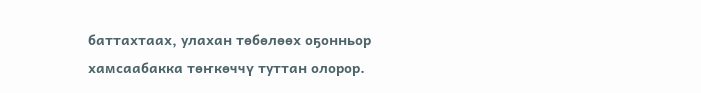баттахтаах, улахан төбөлөөх оҕонньор хамсаабакка төҥкөччү туттан олорор.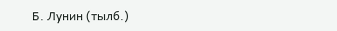Б. Лунин (тылб.)